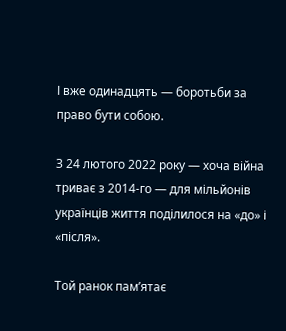І вже одинадцять — боротьби за право бути собою.

З 24 лютого 2022 року — хоча війна триває з 2014-го — для мільйонів українців життя поділилося на «до» і «після».

Той ранок пам’ятає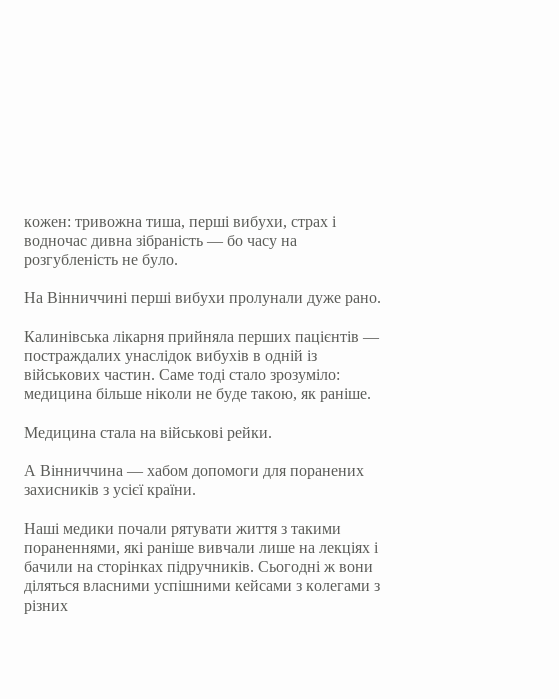кожен: тривожна тиша, перші вибухи, страх і водночас дивна зібраність — бо часу на розгубленість не було.

На Вінниччині перші вибухи пролунали дуже рано.

Калинівська лікарня прийняла перших пацієнтів — постраждалих унаслідок вибухів в одній із військових частин. Саме тоді стало зрозуміло: медицина більше ніколи не буде такою, як раніше.

Медицина стала на військові рейки.

А Вінниччина — хабом допомоги для поранених захисників з усієї країни.

Наші медики почали рятувати життя з такими пораненнями, які раніше вивчали лише на лекціях і бачили на сторінках підручників. Сьогодні ж вони діляться власними успішними кейсами з колегами з різних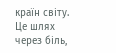країн світу. Це шлях через біль,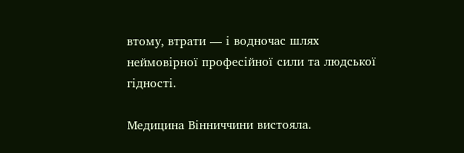втому, втрати — і водночас шлях неймовірної професійної сили та людської гідності.

Медицина Вінниччини вистояла.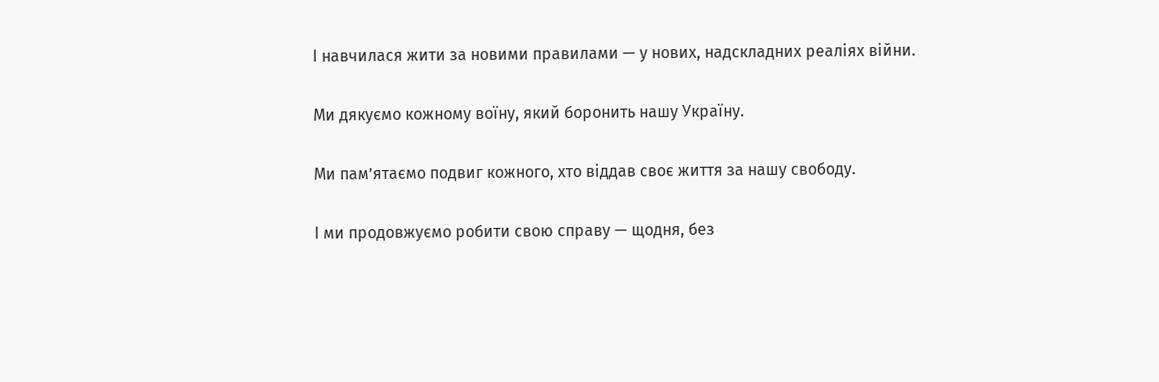І навчилася жити за новими правилами — у нових, надскладних реаліях війни.

Ми дякуємо кожному воїну, який боронить нашу Україну.

Ми пам’ятаємо подвиг кожного, хто віддав своє життя за нашу свободу.

І ми продовжуємо робити свою справу — щодня, без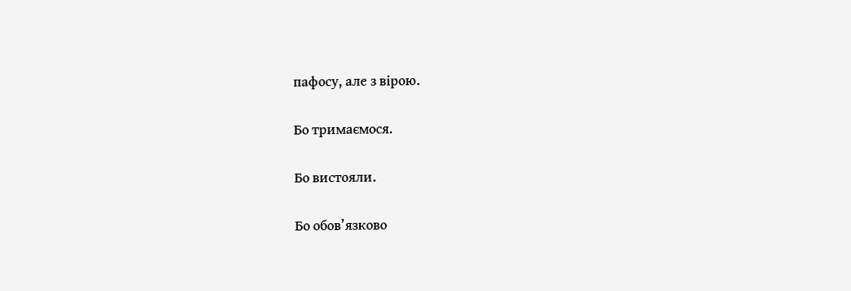пафосу, але з вірою.

Бо тримаємося.

Бо вистояли.

Бо обов’язково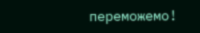переможемо!